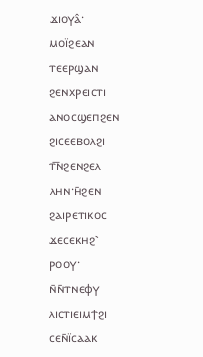ϫⲓⲟⲩⲁ̂·
ⲙⲟⲓ̈ϩⲉⲁⲛ
ⲧⲉⲉⲣϣⲁⲛ
ϩⲉⲛⲭⲣⲉⲓⲥⲧⲓ
ⲁⲛⲟⲥϣⲉⲡϩⲉⲛ
ϩⲓⲥⲉⲉⲃⲟⲗϩⲓ
ⲧ︤ⲛ︥ϩⲉⲛϩⲉⲗ
ⲗⲏⲛ·ⲏ̄ϩⲉⲛ
ϩⲁⲓⲣⲉⲧⲓⲕⲟⲥ
ϫⲉⲥⲉⲕⲏϩ⳿
ⲣⲟⲟⲩ·
ⲛ̄ⲛ̄ⲧⲛⲉⲫⲩ
ⲗⲓⲥⲧⲓⲉⲓⲙϯϩⲓ
ⲥⲉⲛ̄ⲓ̈ⲥⲁⲁⲕ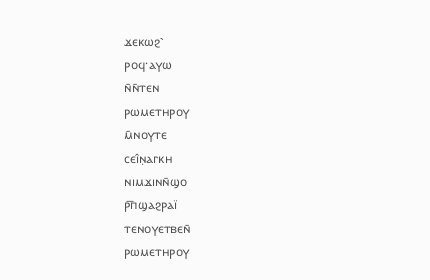ϫⲉⲕⲱϩ⳿
ⲣⲟϥ·ⲁⲩⲱ
ⲛ̄ⲛ̄ⲧⲉⲛ
ⲣⲱⲙⲉⲧⲏⲣⲟⲩ
ⲙ̄ⲛⲟⲩⲧⲉ
ⲥⲉⲓ̂ⲛ̣ⲁⲅⲕⲏ
ⲛⲓⲙϫⲓⲛⲛ̄ϣⲟ
ⲣ︤ⲡ︥ϣⲁϩⲣⲁⲓ̈
ⲧⲉⲛⲟⲩⲉⲧⲃⲉⲛ̄
ⲣⲱⲙⲉⲧⲏⲣⲟⲩ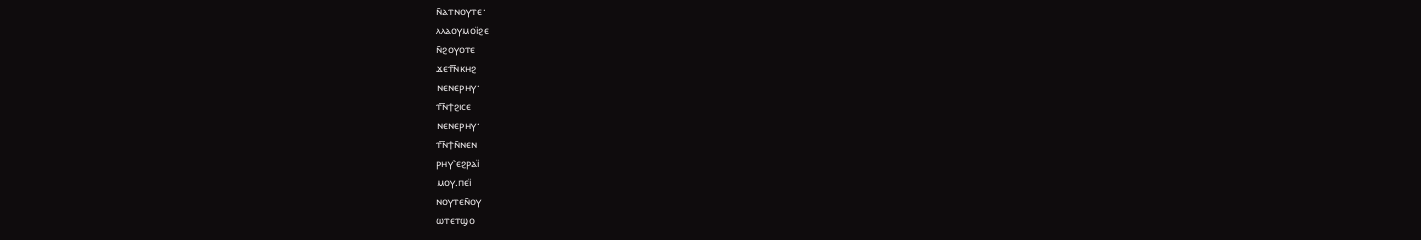ⲛ̄ⲁⲧⲛⲟⲩⲧⲉ·
ⲗⲗⲁⲟⲩⲙⲟⲓ̈ϩⲉ
ⲛ̄ϩⲟⲩⲟⲧⲉ
ϫⲉⲧ︤ⲛ︥ⲕⲏϩ
ⲛⲉⲛⲉⲣⲏⲩ·
ⲧ︤ⲛ︥ϯϩⲓⲥⲉ
ⲛⲉⲛⲉⲣⲏⲩ·
ⲧ︤ⲛ︥ϯⲛ̄ⲛⲉⲛ
ⲣⲏⲩ⳿ⲉϩⲣⲁⲓ̈
ⲙⲟⲩ.ⲡⲉⲓ̈
ⲛⲟⲩⲧⲉⲛ̄ⲟⲩ
ⲱⲧⲉⲧϣⲟ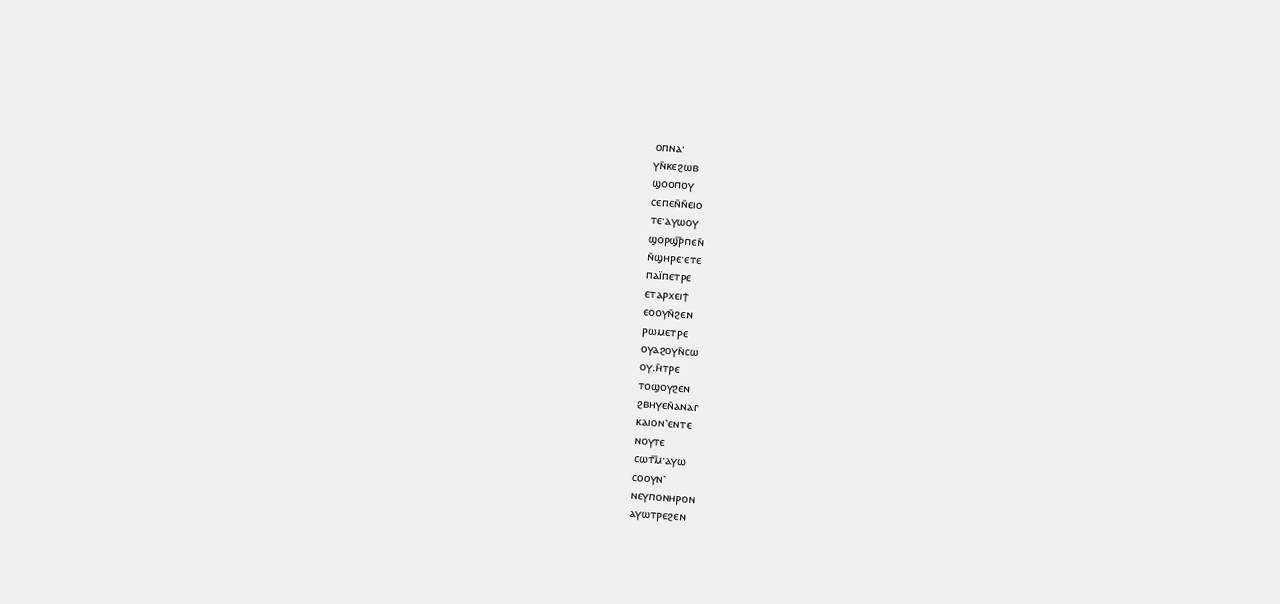ⲟⲡⲛⲁ·
ⲩⲛ̄ⲕⲉϩⲱⲃ
ϣⲟⲟⲡⲟⲩ
ⲥⲉⲡⲉⲛ̄ⲛ̄ⲉⲓⲟ
ⲧⲉ·ⲁⲩⲱⲟⲩ
ϣⲟⲣϣ︤ⲣ︥ⲡⲉⲛ̄
ⲛ̄ϣⲏⲣⲉ·ⲉⲧⲉ
ⲡⲁⲓ̈ⲡⲉⲧⲣⲉ
ⲉⲧⲁⲣⲭⲉⲓϯ
ⲉⲟⲟⲩⲛ̄ϩⲉⲛ
ⲣⲱⲙⲉⲧⲣⲉ
ⲟⲩⲁϩⲟⲩⲛ̄ⲥⲱ
ⲟⲩ.ⲏ̄ⲧⲣⲉ
ⲧⲟϣⲟⲩϩⲉⲛ
ϩⲃⲏⲩⲉⲛ̄ⲁⲛⲁⲅ
ⲕⲁⲓⲟⲛ⳿ⲉⲛⲧⲉ
ⲛⲟⲩⲧⲉ
ⲥⲱⲧ︤ⲙ︥·ⲁⲩⲱ
ⲥⲟⲟⲩⲛ⳿
ⲛⲉⲩⲡⲟⲛⲏⲣⲟⲛ
ⲁⲩⲱⲧⲣⲉϩⲉⲛ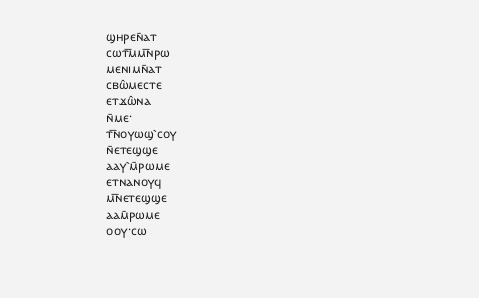ϣⲏⲣⲉⲛ̄ⲁⲧ
ⲥⲱⲧ︤ⲙ︥ⲙ︤ⲛ︥ⲣⲱ
ⲙⲉⲛⲓⲙⲛ̄ⲁⲧ
ⲥⲃⲱ̂ⲙⲉⲥⲧⲉ
ⲉⲧϫⲱ̂ⲛⲁ
ⲛ̄ⲙⲉ·
ⲧ︤ⲛ︥ⲟⲩⲱϣ⳿ⲥⲟⲩ
ⲛ̄ⲉⲧⲉϣϣⲉ
ⲁⲁⲩ⳿ⲙ̄ⲣⲱⲙⲉ
ⲉⲧⲛⲁⲛⲟⲩϥ
ⲙ︤ⲛ︥ⲉⲧⲉϣϣⲉ
ⲁⲁⲙ̄ⲣⲱⲙⲉ
ⲟⲟⲩ·ⲥⲱ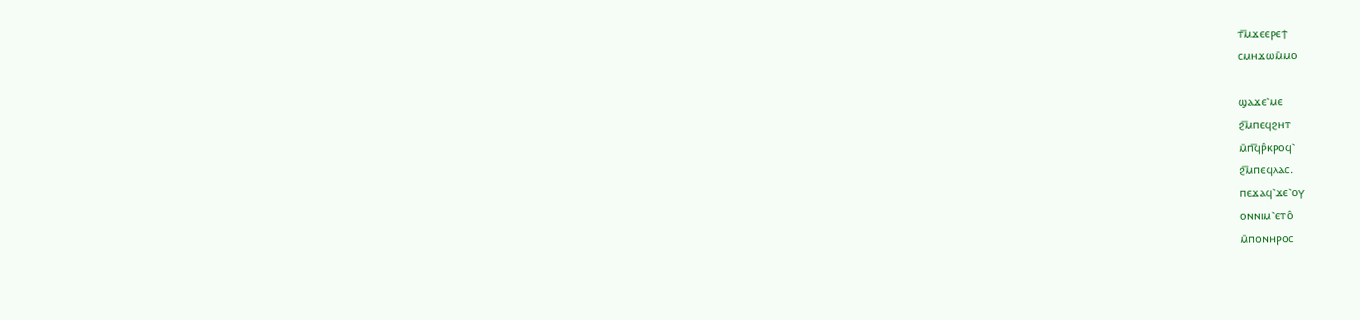ⲧ︤ⲙ︥ϫⲉⲉⲣⲉϯ
ⲥⲙⲏϫⲱⲙ̄ⲙⲟ

ϣⲁϫⲉ⳿ⲙⲉ
ϩ︤ⲙ︥ⲡⲉϥϩⲏⲧ
ⲙ̄ⲡ︤ϥ︥ⲣ̂ⲕⲣⲟϥ⳿
ϩ︤ⲙ︥ⲡⲉϥⲗⲁⲥ.
ⲡⲉϫⲁϥ⳿ϫⲉ⳿ⲟⲩ
ⲟⲛⲛⲓⲙ⳿ⲉⲧⲟ̂
ⲙ̄ⲡⲟⲛⲏⲣⲟⲥ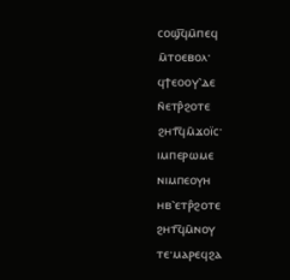ⲥⲟϣ︤ϥ︥ⲙ̄ⲡⲉϥ
ⲙ̄ⲧⲟⲉⲃⲟⲗ·
ϥϯⲉⲟⲟⲩ⳿ⲇⲉ
ⲛ̄ⲉⲧⲣ̂ϩⲟⲧⲉ
ϩⲏⲧ︤ϥ︥ⲙ̄ϫⲟⲓ̈ⲥ·
ⲓⲙⲡⲉⲣⲱⲙⲉ
ⲛⲓⲙⲡⲉⲟⲩⲏ
ⲏⲃ⳿ⲉⲧⲣ̂ϩⲟⲧⲉ
ϩⲏⲧ︤ϥ︥ⲙ̄ⲛⲟⲩ
ⲧⲉ·ⲙⲁⲣⲉϥϩⲁ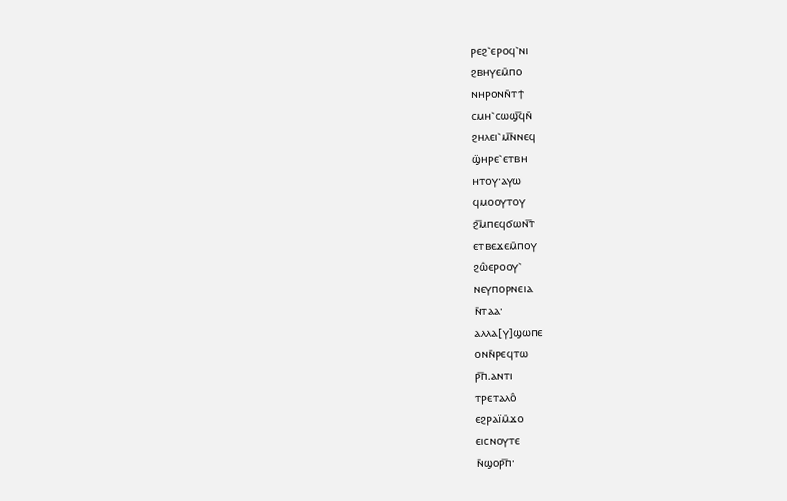ⲣⲉϩ⳿ⲉⲣⲟϥ⳿ⲛⲓ
ϩⲃⲏⲩⲉⲙ̄ⲡⲟ
ⲛⲏⲣⲟⲛⲛ̄ⲧϯ
ⲥⲙⲏ⳿ⲥⲱϣ︤ϥ︥ⲛ̄
ϩⲏⲗⲉⲓ⳿ⲙ︤ⲛ︥ⲛⲉϥ
ϣ̈ⲏⲣⲉ⳿ⲉⲧⲃⲏ
ⲏⲧⲟⲩ·ⲁⲩⲱ
ϥⲙⲟⲟⲩⲧⲟⲩ
ϩ︤ⲙ︥ⲡⲉϥϭⲱⲛ︤ⲧ︥
ⲉⲧⲃⲉϫⲉⲙ̄ⲡⲟⲩ
ϩⲱ̂ⲉⲣⲟⲟⲩ⳿
ⲛⲉⲩⲡⲟⲣⲛⲉⲓⲁ
ⲛ̄ⲧⲁⲁ·
ⲁⲗⲗⲁ[ⲩ]ϣⲱⲡⲉ
ⲟⲛⲛ̄ⲣⲉϥⲧⲱ
ⲣ︤ⲡ︥.ⲁⲛⲧⲓ
ⲧⲣⲉⲧⲁⲗⲟ̂
ⲉϩⲣⲁⲓ̈ⲙ̄ϫⲟ
ⲉⲓⲥⲛⲟⲩⲧⲉ
ⲛ̄ϣⲟⲣ︤ⲡ︥·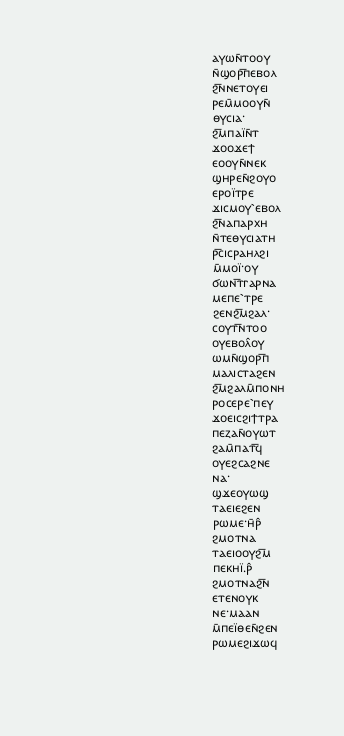ⲁⲩⲱⲛ̄ⲧⲟⲟⲩ
ⲛ̄ϣⲟⲣ︤ⲡ︥ⲉⲃⲟⲗ
ϩ︤ⲛ︥ⲛⲉⲧⲟⲩⲉⲓ
ⲣⲉⲙ̄ⲙⲟⲟⲩⲛ̄
ⲑⲩⲥⲓⲁ·
ϩ︤ⲙ︥ⲡⲁⲓ̈ⲛ̄ⲧ
ϫⲟⲟϫⲉϯ
ⲉⲟⲟⲩⲛ̄ⲛⲉⲕ
ϣⲏⲣⲉⲛ̄ϩⲟⲩⲟ
ⲉⲣⲟⲓ̈ⲧⲣⲉ
ϫⲓⲥⲙⲟⲩ⳿ⲉⲃⲟⲗ
ϩ︤ⲛ︥ⲁⲡⲁⲣⲭⲏ
ⲛ̄ⲧⲉⲑⲩⲥⲓⲁⲧⲏ
ⲣ︤ⲥ︥ⲓⲥⲣⲁⲏⲗϩⲓ
ⲙ̄ⲙⲟⲓ̈·ⲟⲩ
ϭⲱⲛ︤ⲧ︥ⲅⲁⲣⲛⲁ
ⲙⲉⲡⲉ⳿ⲧⲣⲉ
ϩⲉⲛϩ︤ⲙ︥ϩⲁⲗ·
ⲥⲟⲩⲧ︤ⲛ︥ⲧⲟⲟ
ⲟⲩⲉⲃⲟⲗ̂ⲟⲩ
ⲱⲙⲛ̄ϣⲟⲣ︤ⲡ︥
ⲙⲁⲗⲓⲥⲧⲁϩⲉⲛ
ϩ︤ⲙ︥ϩⲁⲗⲙ̄ⲡⲟⲛⲏ
ⲣⲟⲥⲉⲣⲉ⳿ⲡⲉⲩ
ϫⲟⲉⲓⲥϩⲓϯⲧⲣⲁ
ⲡⲉⲍⲁⲛ̄ⲟⲩⲱⲧ
ϩⲁⲙ̄ⲡⲁⲧ︤ϥ︥
ⲟⲩⲉϩⲥⲁϩⲛⲉ
ⲛⲁ·
ϣϫⲉⲟⲩⲱϣ
ⲧⲁⲉⲓⲉϩⲉⲛ
ⲣⲱⲙⲉ·ⲏ̄ⲣ̂
ϩⲙⲟⲧⲛⲁ
ⲧⲁⲉⲓⲟⲟⲩϩ︤ⲙ︥
ⲡⲉⲕⲏⲓ̈.ⲣ̂
ϩⲙⲟⲧⲛⲁϩ︤ⲛ︥
ⲉⲧⲉⲛⲟⲩⲕ
ⲛⲉ·ⲙⲁⲁⲛ
ⲙ̄ⲡⲉⲓ̈ⲑⲉⲛ̄ϩⲉⲛ
ⲣⲱⲙⲉϩⲓϫⲱϥ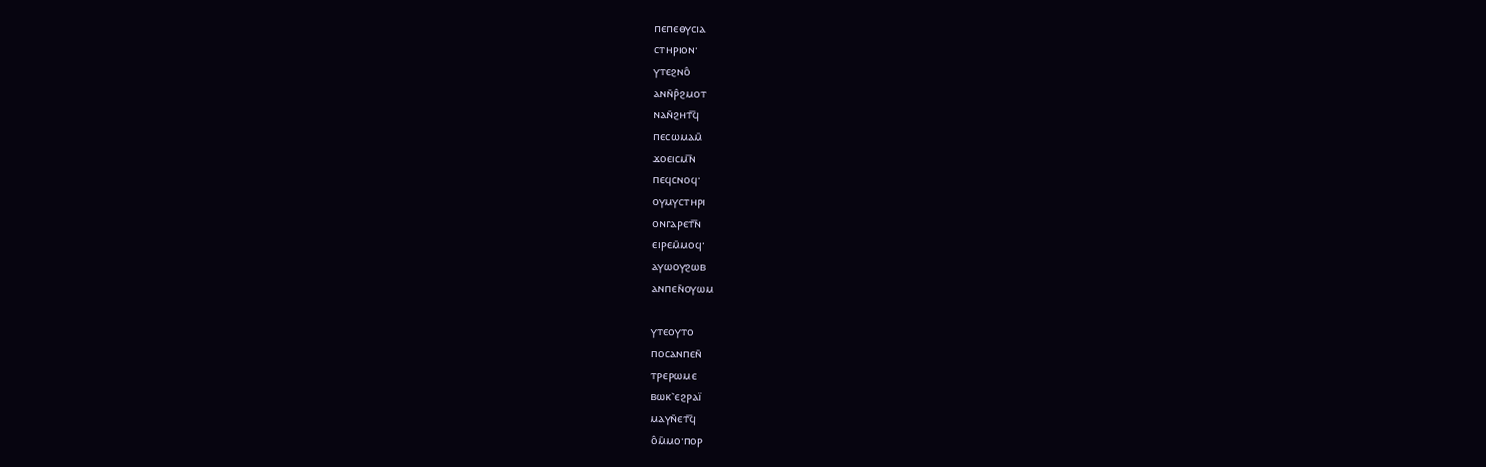ⲡⲉⲡⲉⲑⲩⲥⲓⲁ
ⲥⲧⲏⲣⲓⲟⲛ·
ⲩⲧⲉϩⲛⲟ̂
ⲁⲛⲛ̄ⲣ̂ϩⲙⲟⲧ
ⲛⲁⲛ̄ϩⲏⲧ︤ϥ︥
ⲡⲉⲥⲱⲙⲁⲙ̄
ϫⲟⲉⲓⲥⲙ︤ⲛ︥
ⲡⲉϥⲥⲛⲟϥ·
ⲟⲩⲙⲩⲥⲧⲏⲣⲓ
ⲟⲛⲅⲁⲣⲉⲧ︤ⲛ︥
ⲉⲓⲣⲉⲙ̄ⲙⲟϥ·
ⲁⲩⲱⲟⲩϩⲱⲃ
ⲁⲛⲡⲉⲛ̄ⲟⲩⲱⲙ

ⲩⲧⲉⲟⲩⲧⲟ
ⲡⲟⲥⲁⲛⲡⲉⲛ̄
ⲧⲣⲉⲣⲱⲙⲉ
ⲃⲱⲕ⳿ⲉϩⲣⲁⲓ̈
ⲙⲁⲩⲛ̄ⲉⲧ︤ϥ︥
ⲟ̂ⲙ̄ⲙⲟ·ⲡⲟⲣ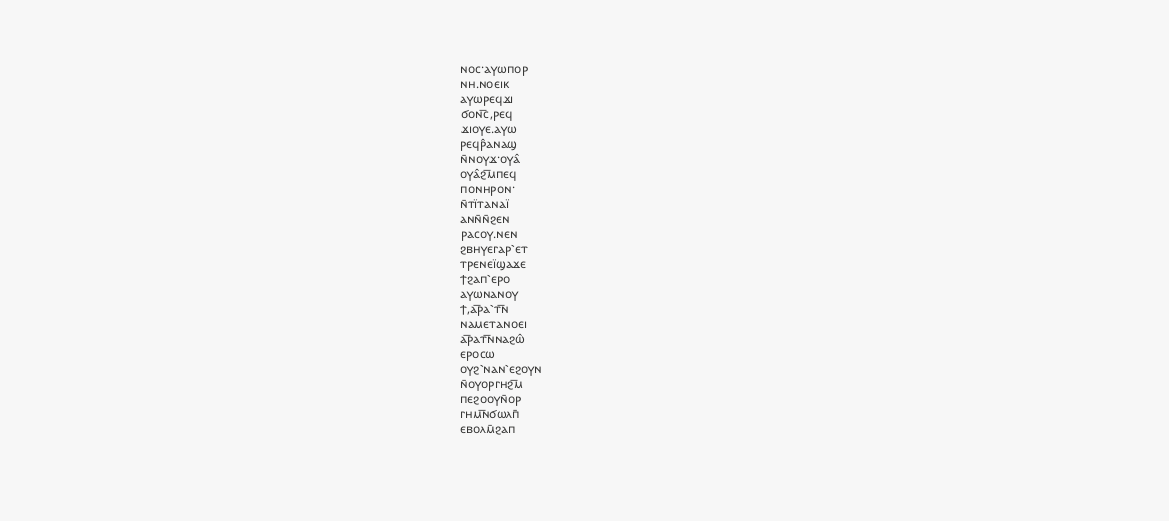ⲛⲟⲥ·ⲁⲩⲱⲡⲟⲣ
ⲛⲏ.ⲛⲟⲉⲓⲕ
ⲁⲩⲱⲣⲉϥϫⲓ
ϭⲟⲛ︤ⲥ︥,ⲣⲉϥ
ϫⲓⲟⲩⲉ.ⲁⲩⲱ
ⲣⲉϥⲣ̂ⲁⲛⲁϣ
ⲛ̄ⲛⲟⲩϫ·ⲟⲩⲁ̂
ⲟⲩⲁ̂ϩ︤ⲙ︥ⲡⲉϥ
ⲡⲟⲛⲏⲣⲟⲛ·
ⲛ̄ⲧⲓ̈ⲧⲁⲛⲁⲓ̈
ⲁⲛⲛ̄ⲛ̄ϩⲉⲛ
ⲣⲁⲥⲟⲩ.ⲛⲉⲛ
ϩⲃⲏⲩⲉⲅⲁⲣ⳿ⲉⲧ
ⲧⲣⲉⲛⲉⲓ̈ϣⲁϫⲉ
ϯϩⲁⲡ⳿ⲉⲣⲟ
ⲁⲩⲱⲛⲁⲛⲟⲩ
ϯ,ⲁ︤ⲣ︥ⲁ⳿ⲧ︤ⲛ︥
ⲛⲁⲙⲉⲧⲁⲛⲟⲉⲓ
ⲁ︤ⲣ︥ⲁⲧ︤ⲛ︥ⲛⲁϩⲱ̂
ⲉⲣⲟⲥⲱ
ⲟⲩϩ⳿ⲛⲁⲛ⳿ⲉϩⲟⲩⲛ
ⲛ̄ⲟⲩⲟⲣⲅⲏϩ︤ⲙ︥
ⲡⲉϩⲟⲟⲩⲛ̄ⲟⲣ
ⲅⲏⲙ︤ⲛ︥ϭⲱⲗⲡ̄
ⲉⲃⲟⲗⲙ̄ϩⲁⲡ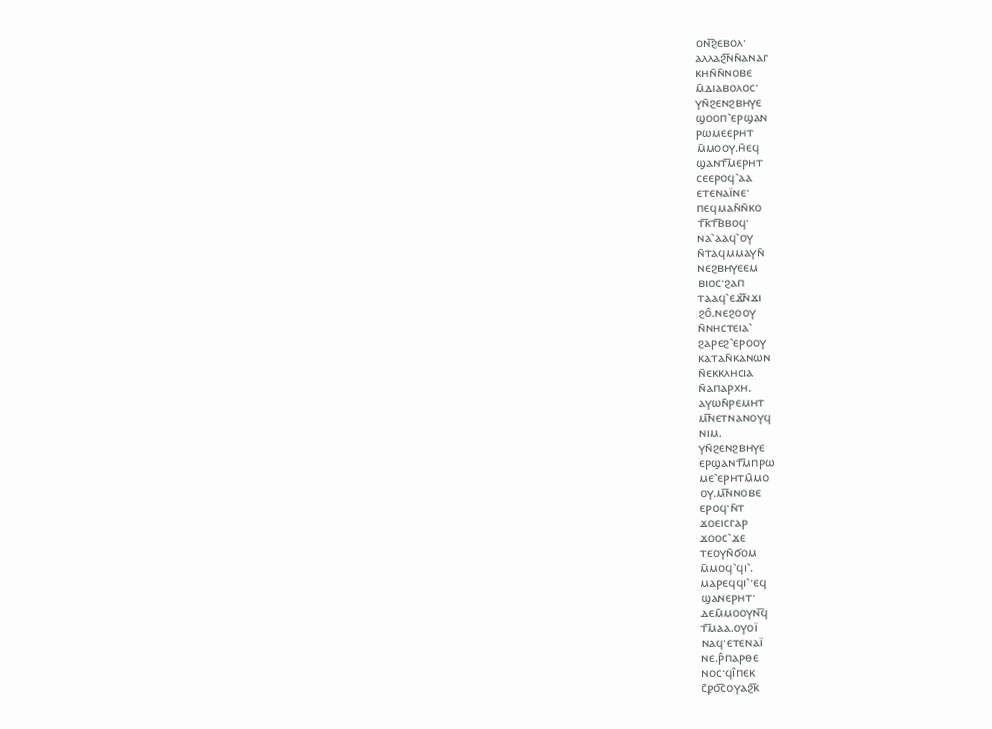ⲟⲛ︤ϩ︥ⲉⲃⲟⲗ·
ⲁⲗⲗⲁϩ︤ⲛ︥ⲛ̄ⲁⲛⲁⲅ
ⲕⲏⲛ̄ⲛ̄ⲛⲟⲃⲉ
ⲙ̄ⲇⲓⲁⲃⲟⲗⲟⲥ·
ⲩⲛ̄ϩⲉⲛϩⲃⲏⲩⲉ
ϣⲟⲟⲡ⳿ⲉⲣϣⲁⲛ
ⲣⲱⲙⲉⲉⲣⲏⲧ
ⲙ̄ⲙⲟⲟⲩ.ⲏ̄ⲉϥ
ϣⲁⲛⲧ︤ⲙ︥ⲉⲣⲏⲧ
ⲥⲉⲉⲣⲟϥ⳿ⲁⲁ
ⲉⲧⲉⲛⲁⲓ̈ⲛⲉ·
ⲡⲉϥⲙⲁⲛ̄ⲛ̄ⲕⲟ
ⲧ︤ⲕ︥ⲧ︤ⲃ︥ⲃⲟϥ·
ⲛⲁ⳿ⲁⲁϥ⳿ⲟⲩ
ⲛ̄ⲧⲁϥⲙⲙⲁⲩⲛ̄
ⲛⲉϩⲃⲏⲩⲉⲉⲙ
ⲃⲓⲟⲥ·ϩⲁⲡ
ⲧⲁⲁϥ⳿ⲉϫ︤ⲛ︥ϫⲓ
ϩⲟ̂.ⲛⲉϩⲟⲟⲩ
ⲛ̄ⲛⲏⲥⲧⲉⲓⲁ⳿
ϩⲁⲣⲉϩ⳿ⲉⲣⲟⲟⲩ
ⲕⲁⲧⲁⲛ̄ⲕⲁⲛⲱⲛ
ⲛ̄ⲉⲕⲕⲗⲏⲥⲓⲁ
ⲛ̄ⲁⲡⲁⲣⲭⲏ.
ⲁⲩⲱⲛ̄ⲣⲉⲙⲏⲧ
ⲙ︤ⲛ︥ⲉⲧⲛⲁⲛⲟⲩϥ
ⲛⲓⲙ.
ⲩⲛ̄ϩⲉⲛϩⲃⲏⲩⲉ
ⲉⲣϣⲁⲛⲧ︤ⲙ︥ⲡⲣⲱ
ⲙⲉ⳿ⲉⲣⲏⲧⲙ̄ⲙⲟ
ⲟⲩ.ⲙ︤ⲛ︥ⲛⲟⲃⲉ
ⲉⲣⲟϥ·ⲛ̄ⲧ
ϫⲟⲉⲓⲥⲅⲁⲣ
ϫⲟⲟⲥ⳿ϫⲉ
ⲧⲉⲟⲩⲛ̄ϭⲟⲙ
ⲙ̄ⲙⲟϥ⳿ϥⲓ⳿.
ⲙⲁⲣⲉϥϥⲓ⳿·ⲉϥ
ϣⲁⲛⲉⲣⲏⲧ·
ⲇⲉⲙ̄ⲙⲟⲟⲩⲛ︤ϥ︥
ⲧ︤ⲙ︥ⲁⲁ.ⲟⲩⲟⲓ̈
ⲛⲁϥ·ⲉⲧⲉⲛⲁⲓ̈
ⲛⲉ.ⲣ̂ⲡⲁⲣⲑⲉ
ⲛⲟⲥ·ϥⲓ̂ⲡⲉⲕ
ⲥ̄ⳁⲟ︤ⲥ︥ⲟⲩⲁϩ︤ⲕ︥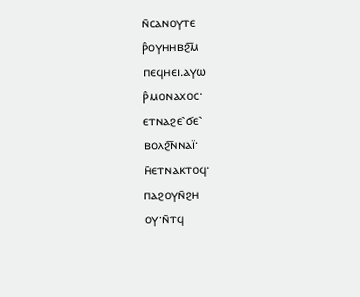ⲛ̄ⲥⲁⲛⲟⲩⲧⲉ
ⲣ̂ⲟⲩⲏⲏⲃϩ︤ⲙ︥
ⲡⲉϥⲏⲉⲓ.ⲁⲩⲱ
ⲣ̂ⲙⲟⲛⲁⲭⲟⲥ·
ⲉⲧⲛⲁϩⲉ⳿ϭⲉ⳿
ⲃⲟⲗϩ︤ⲛ︥ⲛⲁⲓ̈·
ⲏ̄ⲉⲧⲛⲁⲕⲧⲟϥ·
ⲡⲁϩⲟⲩⲛ̄ϩⲏ
ⲟⲩ·ⲛ̄ⲧϥ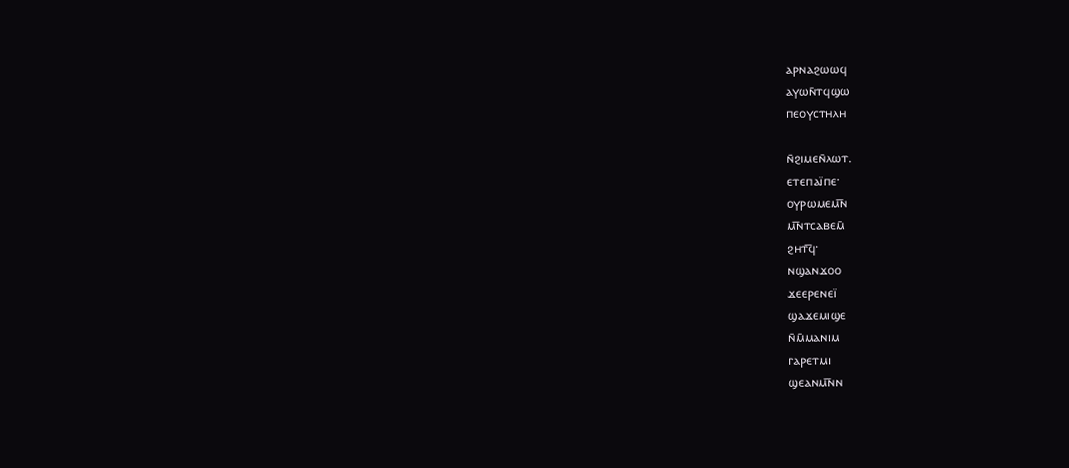ⲁⲣⲛⲁϩⲱⲱϥ
ⲁⲩⲱⲛ̄ⲧϥϣⲱ
ⲡⲉⲟⲩⲥⲧⲏⲗⲏ

ⲛ̄ϩⲓⲙⲉⲛ̄ⲗⲱⲧ.
ⲉⲧⲉⲡⲁⲓ̈ⲡⲉ·
ⲟⲩⲣⲱⲙⲉⲙ︤ⲛ︥
ⲙ︤ⲛ︥ⲧⲥⲁⲃⲉⲙ̄
ϩⲏⲧ︤ϥ︥·
ⲛϣⲁⲛϫⲟⲟ
ϫⲉⲉⲣⲉⲛⲉⲓ̈
ϣⲁϫⲉⲙⲓϣⲉ
ⲛ̄ⲙ̄ⲙⲁⲛⲓⲙ
ⲅⲁⲣⲉⲧⲙⲓ
ϣⲉⲁⲛⲙ︤ⲛ︥ⲛ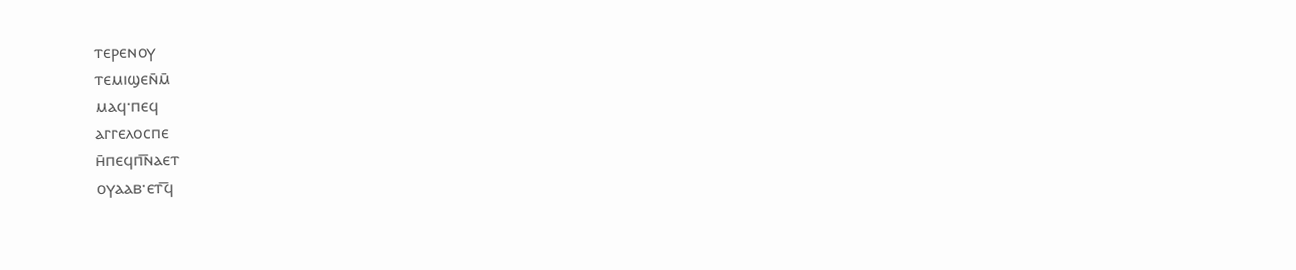ⲧⲉⲣⲉⲛⲟⲩ
ⲧⲉⲙⲓϣⲉⲛ̄ⲙ̄
ⲙⲁϥ·ⲡⲉϥ
ⲁⲅⲅⲉⲗⲟⲥⲡⲉ
ⲏ̄ⲡⲉϥⲡ︤ⲛ︥ⲁⲉⲧ
ⲟⲩⲁⲁⲃ·ⲉⲧ︤ϥ︥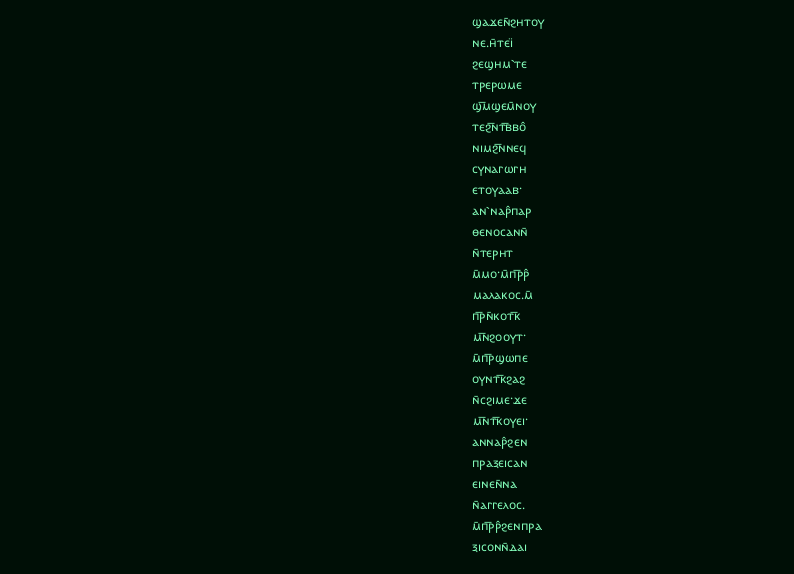ϣⲁϫⲉⲛ̄ϩⲏⲧⲟⲩ
ⲛⲉ.ⲏ̄ⲧⲉⲓ̈
ϩⲉϣⲏⲙ⳿ⲧⲉ
ⲧⲣⲉⲣⲱⲙⲉ
ϣ︤ⲙ︥ϣⲉⲙ̄ⲛⲟⲩ
ⲧⲉϩ︤ⲛ︥ⲧ︤ⲃ︥ⲃⲟ̂
ⲛⲓⲙϩ︤ⲛ︥ⲛⲉϥ
ⲥⲩⲛⲁⲅⲱⲅⲏ
ⲉⲧⲟⲩⲁⲁⲃ·
ⲁⲛ⳿ⲛⲁⲣ̂ⲡⲁⲣ
ⲑⲉⲛⲟⲥⲁⲛⲛ̄
ⲛ̄ⲧⲉⲣⲏⲧ
ⲙ̄ⲙⲟ·ⲙ̄ⲡ︤ⲣ︥ⲣ̂
ⲙⲁⲗⲁⲕⲟⲥ.ⲙ̄
ⲡ︤ⲣ︥ⲛ̄ⲕⲟⲧ︤ⲕ︥
ⲙ︤ⲛ︥ϩⲟⲟⲩⲧ·
ⲙ̄ⲡ︤ⲣ︥ϣⲱⲡⲉ
ⲟⲩⲛⲧ︤ⲕ︥ϩⲁϩ
ⲛ̄ⲥϩⲓⲙⲉ·ϫⲉ
ⲙ︤ⲛ︥ⲧ︤ⲕ︥ⲟⲩⲉⲓ·
ⲁⲛⲛⲁⲣ̂ϩⲉⲛ
ⲡⲣⲁⲝⲉⲓⲥⲁⲛ
ⲉⲓⲛⲉⲛ̄ⲛⲁ
ⲛ̄ⲁⲅⲅⲉⲗⲟⲥ.
ⲙ̄ⲡ︤ⲣ︥ⲣ̂ϩⲉⲛⲡⲣⲁ
ⲝⲓⲥⲟⲛⲛ̄ⲇⲁⲓ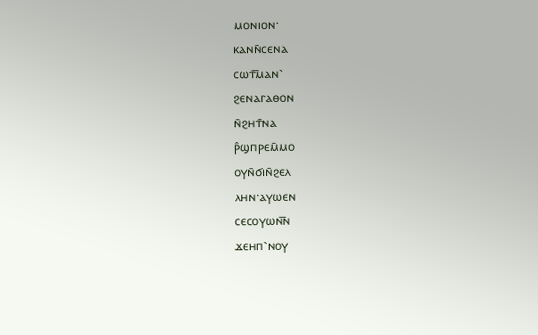ⲙⲟⲛⲓⲟⲛ·
ⲕⲁⲛⲛ̄ⲥⲉⲛⲁ
ⲥⲱⲧ︤ⲙ︥ⲁⲛ⳿
ϩⲉⲛⲁⲅⲁⲑⲟⲛ
ⲛ̄ϩⲏⲧ︤ⲛⲁ
ⲣ̂ϣⲡⲣⲉⲙ̄ⲙⲟ
ⲟⲩⲛ̄ϭⲓⲛ̄ϩⲉⲗ
ⲗⲏⲛ·ⲁⲩⲱⲉⲛ
ⲥⲉⲥⲟⲩⲱⲛ︤ⲛ︥
ϫⲉⲏⲡ⳿ⲛⲟⲩ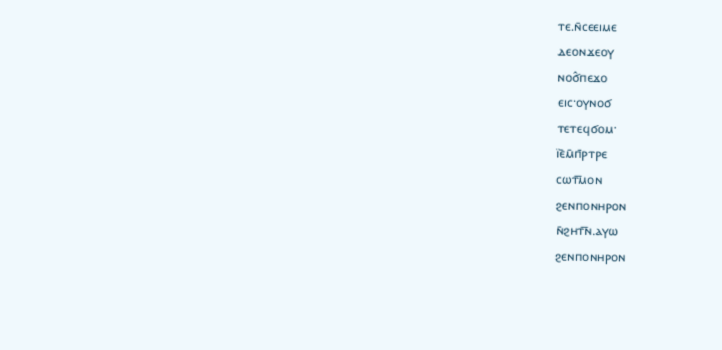ⲧⲉ.ⲛ̄ⲥⲉⲉⲓⲙⲉ
ⲇⲉⲟⲛϫⲉⲟⲩ
ⲛⲟϭ̂ⲡⲉϫⲟ
ⲉⲓⲥ·ⲟⲩⲛⲟϭ
ⲧⲉⲧⲉϥϭⲟⲙ·
ⲓ̈ⲉ︥ⲙ̄ⲡ︤ⲣⲧⲣⲉ
ⲥⲱⲧ︤ⲙ︥ⲟⲛ
ϩⲉⲛⲡⲟⲛⲏⲣⲟⲛ
ⲛ̄ϩⲏⲧ︤ⲛ︥.ⲁⲩⲱ
ϩⲉⲛⲡⲟⲛⲏⲣⲟⲛ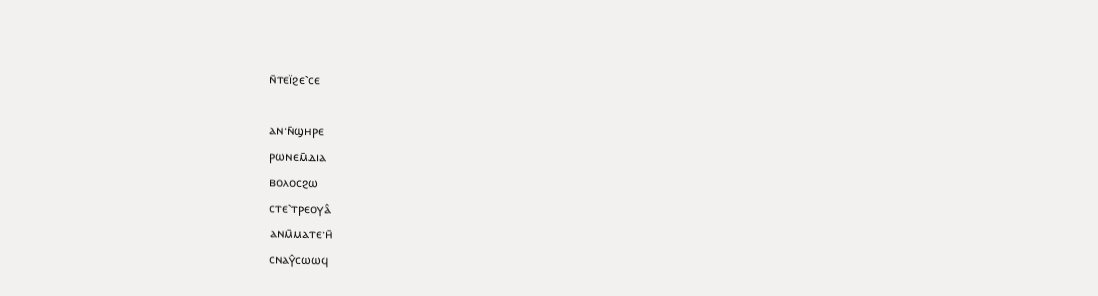ⲛ̄ⲧⲉⲓ̈ϩⲉ⳿ⲥⲉ

ⲁⲛ·ⲛ̄ϣⲏⲣⲉ
ⲣⲱⲛⲉⲙ̄ⲇⲓⲁ
ⲃⲟⲗⲟⲥϩⲱ
ⲥⲧⲉ⳿ⲧⲣⲉⲟⲩⲁ̂
ⲁⲛⲙ̄ⲙⲁⲧⲉ·ⲏ̄
ⲥⲛⲁⲩ̂ⲥⲱⲱϥ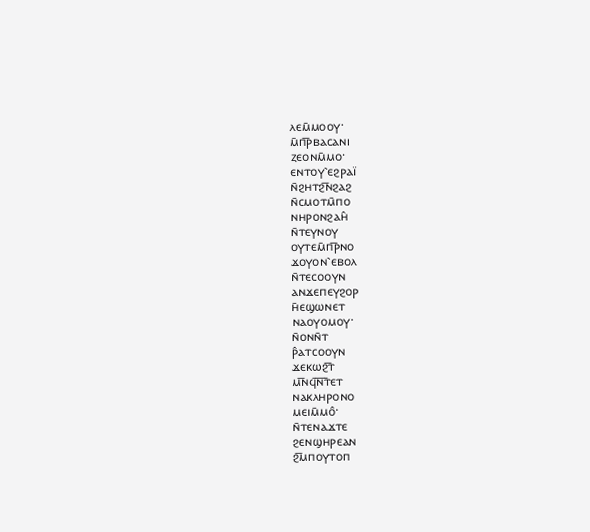ⲗⲉⲙ̄ⲙⲟⲟⲩ·
ⲙ̄ⲡ︤ⲣ︥ⲃⲁⲥⲁⲛⲓ
ⲍⲉⲟⲛⲙ̄ⲙⲟ·
ⲉⲛⲧⲟⲩ⳿ⲉϩⲣⲁⲓ̈
ⲛ̄ϩⲏⲧϩ︤ⲛ︥ϩⲁϩ
ⲛ̄ⲥⲙⲟⲧⲙ̄ⲡⲟ
ⲛⲏⲣⲟⲛϩⲁⲏ̂
ⲛ̄ⲧⲉⲩⲛⲟⲩ
ⲟⲩⲧⲉⲙ̄ⲡ︤ⲣ︥ⲛⲟ
ϫⲟⲩⲟⲛ⳿ⲉⲃⲟⲗ
ⲛ̄ⲧⲉⲥⲟⲟⲩⲛ
ⲁⲛϫⲉⲡⲉⲩϩⲟⲣ
ⲏ̄ⲉϣⲱⲛⲉⲧ
ⲛⲁⲟⲩⲟⲙⲟⲩ·
ⲛ̄ⲟⲛⲛ̄ⲧ
ⲣ̂ⲁⲧⲥⲟⲟⲩⲛ
ϫⲉⲕⲱϩ︤ⲧ︥
ⲙ︤ⲛ︥ϥ︤ⲛ︦ⲧ︥ⲉⲧ
ⲛⲁⲕⲗⲏⲣⲟⲛⲟ
ⲙⲉⲓⲙ̄ⲙⲟ̂·
ⲛ̄ⲧⲉⲛⲁϫⲧⲉ
ϩⲉⲛϣⲏⲣⲉⲁⲛ
ϩ︤ⲙ︥ⲡⲟⲩⲧⲟⲡ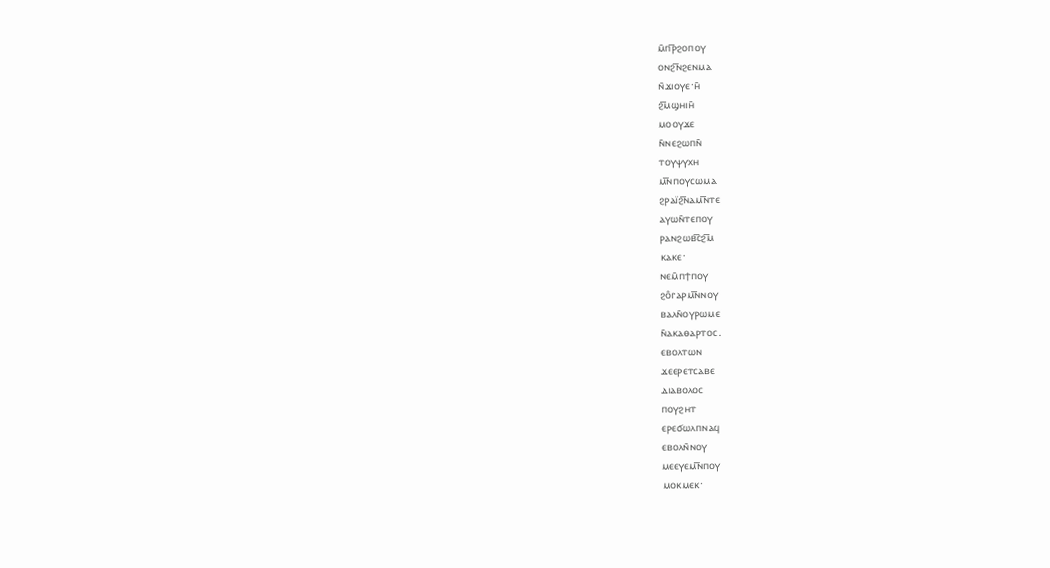ⲙ̄ⲡ︤ⲣ︥ϩⲟⲡⲟⲩ
ⲟⲛϩ︤ⲛ︥ϩⲉⲛⲙⲁ
ⲛ̄ϫⲓⲟⲩⲉ·ⲏ̄
ϩ︤ⲙ︥ϣⲏⲓⲏ̄
ⲙⲟⲟⲩϫⲉ
ⲛ̄ⲛⲉϩⲱⲡⲛ̄
ⲧⲟⲩⲯⲩⲭⲏ
ⲙ︤ⲛ︥ⲡⲟⲩⲥⲱⲙⲁ
ϩⲣⲁⲓ̈ϩ︤ⲛ︥ⲁⲙ︤ⲛ︥ⲧⲉ
ⲁⲩⲱⲛ̄ⲧⲉⲡⲟⲩ
ⲣⲁⲛϩⲱⲃ︤ⲥ︥ϩ︤ⲙ︥
ⲕⲁⲕⲉ·
ⲛⲉⲙ̄ⲡϯⲡⲟⲩ
ϩⲟ̂ⲅⲁⲣⲙ︤ⲛ︥ⲛⲟⲩ
ⲃⲁⲗⲛ̄ⲟⲩⲣⲱⲙⲉ
ⲛ̄ⲁⲕⲁⲑⲁⲣⲧⲟⲥ.
ⲉⲃⲟⲗⲧⲱⲛ
ϫⲉⲉⲣⲉⲧⲥⲁⲃⲉ
ⲇⲓⲁⲃⲟⲗⲟⲥ
ⲡⲟⲩϩⲏⲧ
ⲉⲣⲉϭⲱⲗⲡⲛⲁϥ
ⲉⲃⲟⲗⲛ̄ⲛⲟⲩ
ⲙⲉⲉⲩⲉⲙ︤ⲛ︥ⲡⲟⲩ
ⲙⲟⲕⲙⲉⲕ·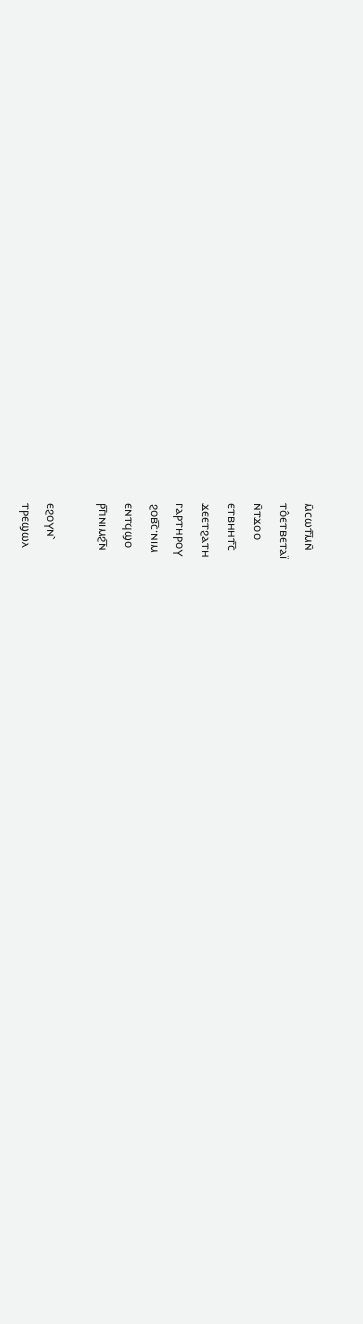ⲙ̄ⲥⲱⲧ︤ⲙ︥ⲛ̄
ⲧⲟ̂ⲉⲧⲃⲉⲧⲁⲓ̈
ⲛ̄ⲧϫⲟⲟ
ⲉⲧⲃⲏⲏⲧ︤ⲥ︥
ϫⲉⲉⲧϩⲁⲧⲏ
ⲅⲁⲣⲧⲏⲣⲟⲩ
ϩⲟⲃ︤ⲥ︥·ⲛⲓⲙ
ⲉⲛⲧϥϣⲟ
ⲣ︤ⲡ︥ⲛⲓⲙϩ︤ⲛ︥

ⲉϩⲟⲩⲛ⳿
ⲧⲣⲉϣⲱⲗ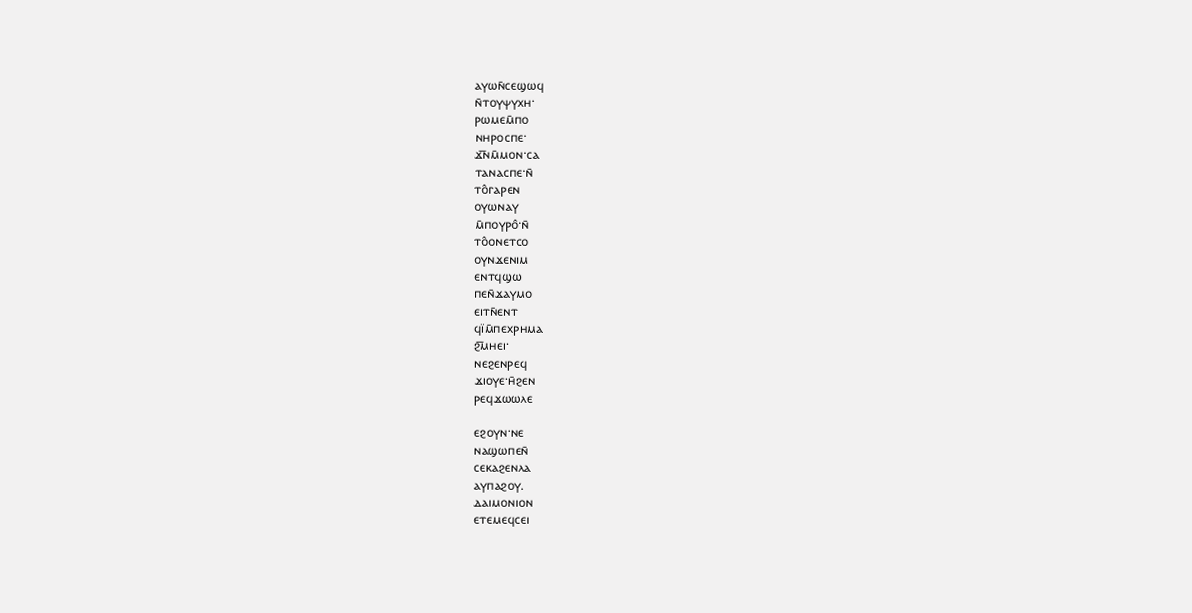ⲁⲩⲱⲛ̄ⲥⲉϣⲱϥ
ⲛ̄ⲧⲟⲩⲯⲩⲭⲏ·
ⲣⲱⲙⲉⲙ̄ⲡⲟ
ⲛⲏⲣⲟⲥⲡⲉ·
ϫ︤ⲛ︥ⲙ̄ⲙⲟⲛ·ⲥⲁ
ⲧⲁⲛⲁⲥⲡⲉ·ⲛ̄
ⲧⲟ̂ⲅⲁⲣⲉⲛ
ⲟⲩⲱⲛⲁⲩ
ⲙ̄ⲡⲟⲩⲣⲟ̂·ⲛ̄
ⲧⲟ̂ⲟⲛⲉⲧⲥⲟ
ⲟⲩⲛϫⲉⲛⲓⲙ
ⲉⲛⲧϥϣⲱ
ⲡⲉⲛ̄ϫⲁⲩⲙⲟ
ⲉⲓⲧⲛ̄ⲉⲛⲧ
ϥⲓ̈ⲙ̄ⲡⲉⲭⲣⲏⲙⲁ
ϩ︤ⲙ︥ⲏⲉⲓ·
ⲛⲉϩⲉⲛⲣⲉϥ
ϫⲓⲟⲩⲉ·ⲏ̄ϩⲉⲛ
ⲣⲉϥϫⲱⲱⲗⲉ

ⲉϩⲟⲩⲛ·ⲛⲉ
ⲛⲁϣⲱⲡⲉⲛ̄
ⲥⲉⲕⲁϩⲉⲛⲗⲁ
ⲁⲩⲡⲁϩⲟⲩ.
ⲇⲁⲓⲙⲟⲛⲓⲟⲛ
ⲉⲧⲉⲙⲉϥⲥⲉⲓ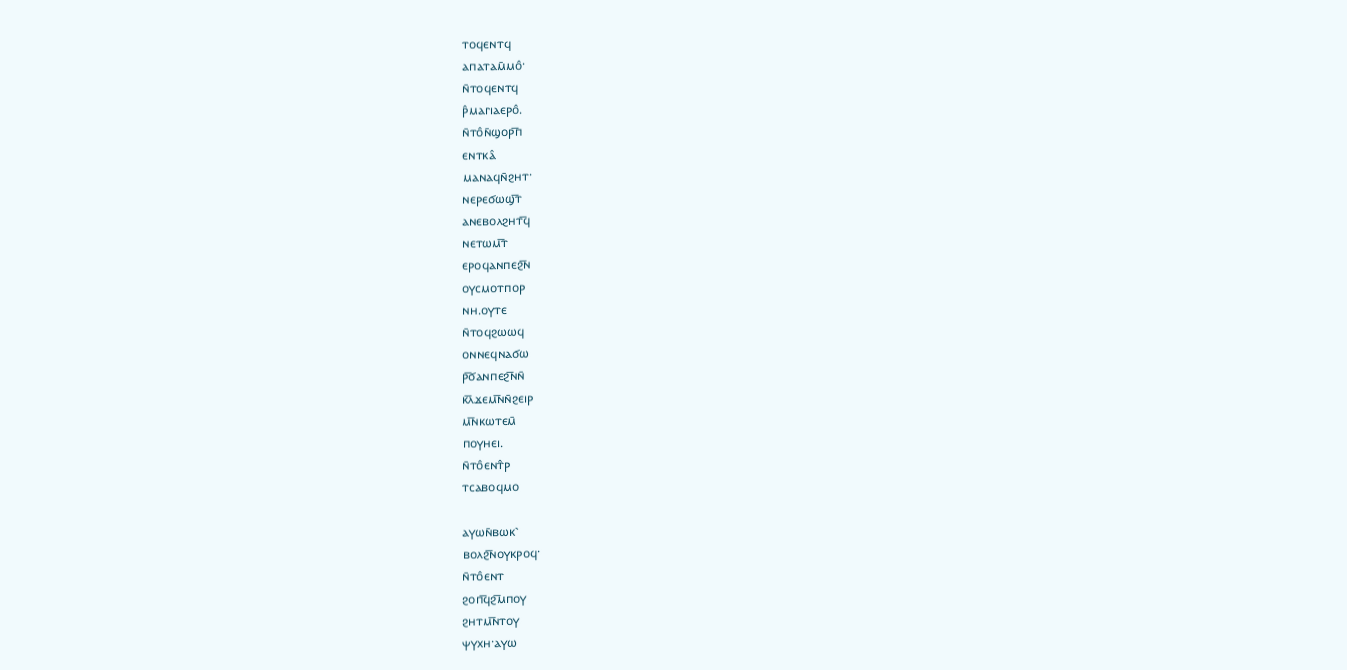ⲧⲟϥⲉⲛⲧϥ
ⲁⲡⲁⲧⲁⲙ̄ⲙⲟ̂·
ⲛ̄ⲧⲟϥⲉⲛⲧϥ
ⲣ̂ⲙⲁⲅⲓⲁⲉⲣⲟ̂.
ⲛ̄ⲧⲟ̂ⲛ̄ϣⲟⲣ︤ⲡ︥
ⲉⲛⲧⲕⲁ̂
ⲙⲁⲛⲁϥⲛ̄ϩⲏⲧ·
ⲛⲉⲣⲉϭⲱϣ︤ⲧ︥
ⲁⲛⲉⲃⲟⲗϩⲏⲧ︤ϥ︥
ⲛⲉⲧⲱⲙ︤ⲧ︥
ⲉⲣⲟϥⲁⲛⲡⲉϩ︤ⲛ︥
ⲟⲩⲥⲙⲟⲧⲡⲟⲣ
ⲛⲏ.ⲟⲩⲧⲉ
ⲛ̄ⲧⲟϥϩⲱⲱϥ
ⲟⲛⲛⲉϥⲛⲁϭⲱ
ⲣ︤ϭ︥ⲁⲛⲡⲉϩ︤ⲛ︥ⲛ̄
ⲕ︤ⲗ︥ϫⲉⲙ︤ⲛ︥ⲛ̄ϩⲉⲓⲣ
ⲙ︤ⲛ︥ⲕⲱⲧⲉⲙ̄
ⲡⲟⲩⲏⲉⲓ.
ⲛ̄ⲧⲟ̂ⲉⲛⲧ̂ⲣ
ⲧⲥⲁⲃⲟϥⲙⲟ

ⲁⲩⲱⲛ̄ⲃⲱⲕ⳿
ⲃⲟⲗϩ︤ⲛ︥ⲟⲩⲕⲣⲟϥ·
ⲛ̄ⲧⲟ̂ⲉⲛⲧ
ϩⲟⲡ︤ϥ︥ϩ︤ⲙ︥ⲡⲟⲩ
ϩⲏⲧⲙ︤ⲛ︥ⲧⲟⲩ
ⲯⲩⲭⲏ·ⲁⲩⲱ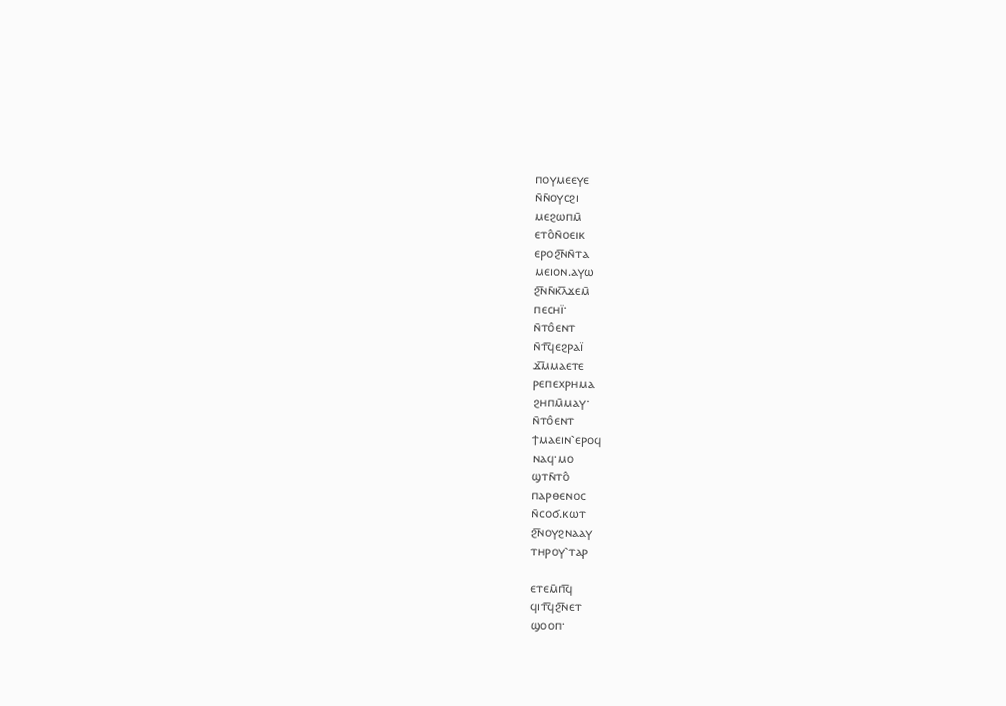ⲡⲟⲩⲙⲉⲉⲩⲉ
ⲛ̄ⲛ̄ⲟⲩⲥϩⲓ
ⲙⲉϩⲱⲡⲙ̄
ⲉⲧⲟ̂ⲛ̄ⲟⲉⲓⲕ
ⲉⲣⲟϩ︤ⲛ︥ⲛ̄ⲧⲁ
ⲙⲉⲓⲟⲛ.ⲁⲩⲱ
ϩ︤ⲛ︥ⲛ̄ⲕ︤ⲗ︥ϫⲉⲙ̄
ⲡⲉⲥⲏⲓ̈·
ⲛ̄ⲧⲟ̂ⲉⲛⲧ
ⲛ̄ⲧ︤ϥ︥ⲉϩⲣⲁⲓ̈
ϫ︤ⲙ︥ⲙⲁⲉⲧⲉ
ⲣⲉⲡⲉⲭⲣⲏⲙⲁ
ϩⲏⲡⲙ̄ⲙⲁⲩ·
ⲛ̄ⲧⲟ̂ⲉⲛⲧ
ϯⲙⲁⲉⲓⲛ⳿ⲉⲣⲟϥ
ⲛⲁϥ·ⲙⲟ
ϣⲧⲛ̄ⲧⲟ̂
ⲡⲁⲣⲑⲉⲛⲟⲥ
ⲛ̄ⲥⲟϭ.ⲕⲱⲧ
ϩ︤ⲛ︥ⲟⲩϩⲛⲁⲁⲩ
ⲧⲏⲣⲟⲩ⳿ⲧⲁⲣ

ⲉⲧⲉⲙ̄ⲡ︤ϥ︥
ϥⲓⲧ︤ϥ︥ϩ︤ⲛ︥ⲉⲧ
ϣⲟⲟⲡ·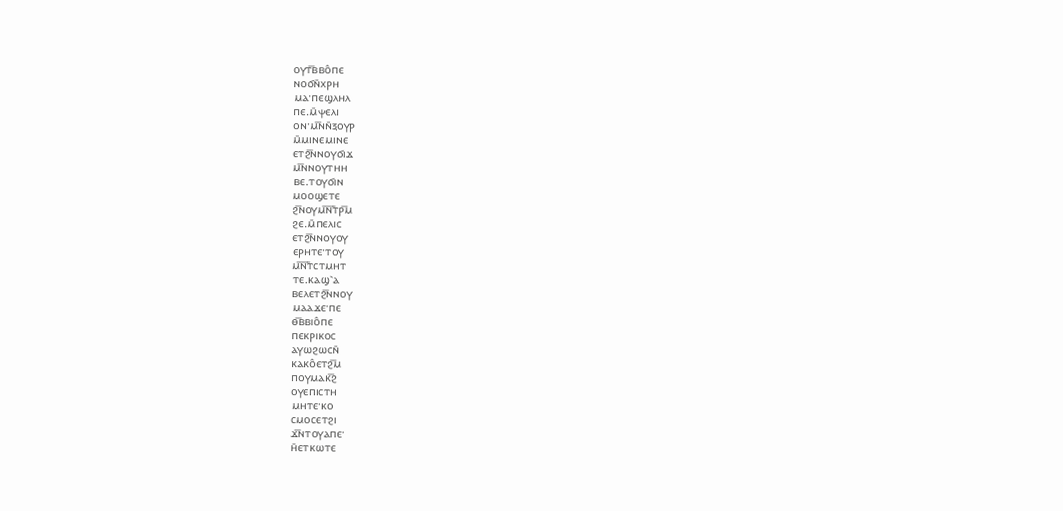ⲟⲩⲧ︤ⲃ︥ⲃⲟ̂ⲡⲉ
ⲛⲟϭⲛ̄ⲭⲣⲏ
ⲙⲁ·ⲡⲉϣⲗⲏⲗ
ⲡⲉ.ⲙ̄ⲯⲉⲗⲓ
ⲟⲛ·ⲙ︤ⲛ︥ⲛ̄ⲝⲟⲩⲣ
ⲙ̄ⲙⲓⲛⲉⲙⲓⲛⲉ
ⲉⲧϩ︤ⲛ︥ⲛⲟⲩϭⲓϫ
ⲙ︤ⲛ︥ⲛⲟⲩⲧⲏⲏ
ⲃⲉ.ⲧⲟⲩϭⲓⲛ
ⲙⲟⲟϣⲉⲧⲉ
ϩ︤ⲛ︥ⲟⲩⲙ︤ⲛ︦ⲧ︥ⲣ︤ⲙ︥
ϩⲉ.ⲙ̄ⲡⲉⲗⲓⲥ
ⲉⲧϩ︤ⲛ︥ⲛⲟⲩⲟⲩ
ⲉⲣⲏⲧⲉ·ⲧⲟⲩ
ⲙ︤ⲛ︦ⲧ︥ⲥⲧⲙⲏⲧ
ⲧⲉ.ⲕⲁϣ⳿ⲁ
ⲃⲉⲗⲉⲧϩ︤ⲛ︥ⲛⲟⲩ
ⲙⲁⲁϫⲉ·ⲡⲉ
ⲑ︤ⲃ︥ⲃⲓⲟ̂ⲡⲉ
ⲡⲉⲕⲣⲓⲕⲟⲥ
ⲁⲩⲱϩⲱⲥⲛ̄
ⲕⲁⲕⲟ̂ⲉⲧϩ︤ⲙ︥
ⲡⲟⲩⲙⲁⲕ︤ϩ︥
ⲟⲩⲉⲡⲓⲥⲧⲏ
ⲙⲏⲧⲉ·ⲕⲟ
ⲥⲙⲟⲥⲉⲧϩⲓ
ϫ︤ⲛ︥ⲧⲟⲩⲁⲡⲉ·
ⲏ̄ⲉⲧⲕⲱⲧⲉ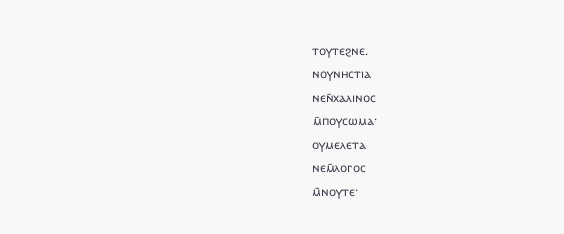ⲧⲟⲩⲧⲉϩⲛⲉ.
ⲛⲟⲩⲛⲏⲥⲧⲓⲁ
ⲛⲉⲛ̄ⲭⲁⲗⲓⲛⲟⲥ
ⲙ̄ⲡⲟⲩⲥⲱⲙⲁ·
ⲟⲩⲙⲉⲗⲉⲧⲁ
ⲛⲉⲙ̄ⲗⲟⲅⲟⲥ
ⲙ̄ⲛⲟⲩⲧⲉ·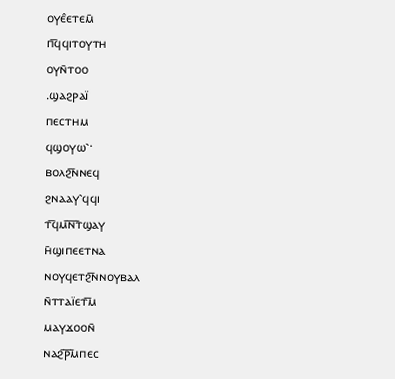ⲟⲩⲉ̂ⲉⲧⲉⲙ̄
ⲡ︤ϥ︥ϥⲓⲧⲟⲩⲧⲏ
ⲟⲩⲛ̄ⲧⲟⲟ
.ϣⲁϩⲣⲁⲓ̈
ⲡⲉⲥⲧⲏⲙ
ϥϣⲟⲩⲱ⳿·
ⲃⲟⲗϩ︤ⲛ︥ⲛⲉϥ
ϩⲛⲁⲁⲩ⳿ϥϥⲓ
ⲧ︤ϥ︥ⲙ︤ⲛ︦ⲧ︥ϣⲁⲩ
ⲏ̄ϣⲓⲡⲉⲉⲧⲛⲁ
ⲛⲟⲩϥⲉⲧϩ︤ⲛ︥ⲛⲟⲩⲃⲁⲗ
ⲛ̄ⲧⲧⲁⲓ̈ⲉⲧ︤ⲙ︥
ⲙⲁⲩϫⲟⲟⲛ̄
ⲛⲁϩ︤ⲣ︦ⲙ︥ⲡⲉⲥ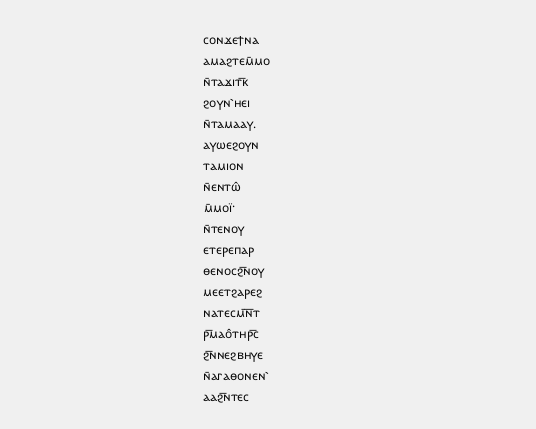ⲥⲟⲛϫⲉϯⲛⲁ
ⲁⲙⲁϩⲧⲉⲙ̄ⲙⲟ
ⲛ̄ⲧⲁϫⲓⲧ︤ⲕ︥
ϩⲟⲩⲛ⳿ⲏⲉⲓ
ⲛ̄ⲧⲁⲙⲁⲁⲩ.
ⲁⲩⲱⲉϩⲟⲩⲛ
ⲧⲁⲙⲓⲟⲛ
ⲛ̄ⲉⲛⲧⲱ̂
ⲙ̄ⲙⲟⲓ̈·
ⲛ̄ⲧⲉⲛⲟⲩ
ⲉⲧⲉⲣⲉⲡⲁⲣ
ⲑⲉⲛⲟⲥϩ︤ⲛ︥ⲟⲩ
ⲙⲉⲉⲧϩⲁⲣⲉϩ
ⲛⲁⲧⲉⲥⲙ︤ⲛ︦ⲧ
ⲣ︤ⲙ︥ⲁⲟ̂ⲧⲏⲣ︤ⲥ︥
ϩ︤ⲛ︥ⲛⲉϩⲃⲏⲩⲉ
ⲛ̄ⲁⲅⲁⲑⲟⲛⲉⲛ⳿
ⲁⲁϩ︤ⲛ︥ⲧⲉⲥ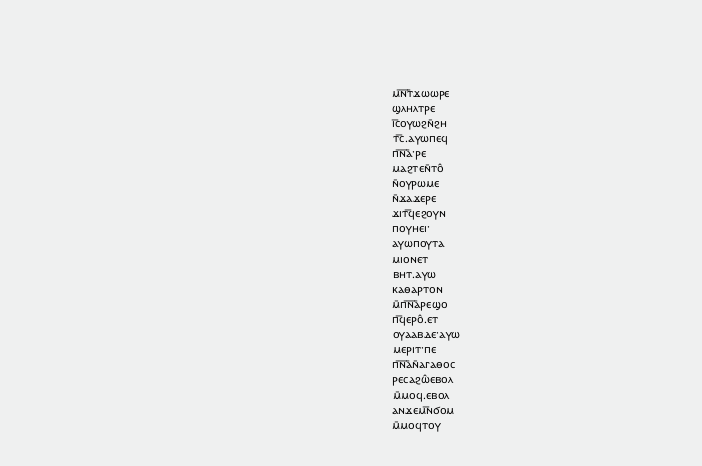ⲙ︤ⲛ︦ⲧ︥ϫⲱⲱⲣⲉ
ϣⲗⲏⲗⲧⲣⲉ
ⲓ︤ⲥ︥ⲟⲩⲱϩⲛ̄ϩⲏ
ⲧ︤ⲥ︥.ⲁⲩⲱⲡⲉϥ
ⲡ︤ⲛ︦ⲁ︥·ⲣⲉ
ⲙⲁϩⲧⲉⲛ̄ⲧⲟ̂
ⲛ̄ⲟⲩⲣⲱⲙⲉ
ⲛ̄ϫⲁϫⲉⲣⲉ
ϫⲓⲧ︤ϥ︥ⲉϩⲟⲩⲛ
ⲡⲟⲩⲏⲉⲓ·
ⲁⲩⲱⲡⲟⲩⲧⲁ
ⲙⲓⲟⲛⲉⲧ
ⲃⲏⲧ.ⲁⲩⲱ
ⲕⲁⲑⲁⲣⲧⲟⲛ
ⲙ̄ⲡ︤ⲛ︦ⲁ︥ⲣⲉϣⲟ
ⲡ︤ϥ︥ⲉⲣⲟ̂.ⲉⲧ
ⲟⲩⲁⲁⲃⲇⲉ·ⲁⲩⲱ
ⲙⲉⲣⲓⲧ·ⲡⲉ
ⲡ︤ⲛ︦ⲁ︥ⲛ̄ⲁⲅⲁⲑⲟⲥ
ⲣⲉⲥⲁϩⲱ̂ⲉⲃⲟⲗ
ⲙ̄ⲙⲟϥ.ⲉⲃⲟⲗ
ⲁⲛϫⲉⲙ︤ⲛ︥ϭⲟⲙ
ⲙ̄ⲙⲟϥⲧⲟⲩ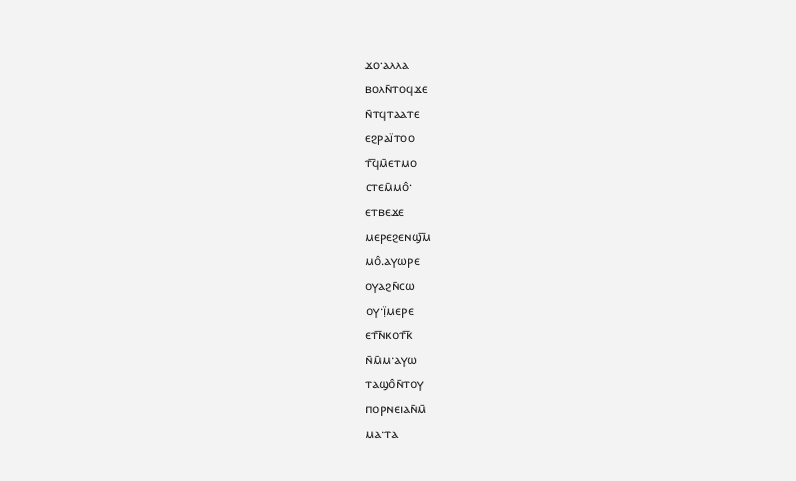ϫⲟ·ⲁⲗⲗⲁ
ⲃⲟⲗⲛ̄ⲧⲟϥϫⲉ
ⲛ̄ⲧϥⲧⲁⲁⲧⲉ
ⲉϩⲣⲁⲓ̈ⲧⲟⲟ
ⲧ︤ϥ︥ⲙ̄ⲉⲧⲙⲟ
ⲥⲧⲉⲙ̄ⲙⲟ̂·
ⲉⲧⲃⲉϫⲉ
ⲙⲉⲣⲉϩⲉⲛϣ︤ⲙ︥
ⲙⲟ̂.ⲁⲩⲱⲣⲉ
ⲟⲩⲁϩⲛ̄ⲥⲱ
ⲟⲩ·ⲓ̣̈ⲙⲉⲣⲉ
ⲉⲧ︤ⲛ︥ⲕⲟⲧ︤ⲕ︥
ⲛ̄ⲙ̄ⲙ·ⲁⲩⲱ
ⲧⲁϣⲟ̂ⲛ̄ⲧⲟⲩ
ⲡⲟⲣⲛⲉⲓⲁⲛ̄ⲙ̄
ⲙⲁ·ⲧⲁ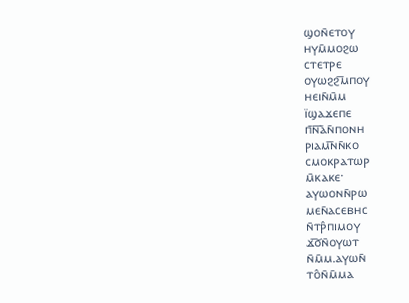ϣⲟⲛ̄ⲉⲧⲟⲩ
ⲏⲩⲙ̄ⲙⲟϩⲱ
ⲥⲧⲉⲧⲣⲉ
ⲟⲩⲱϩϩ︤ⲙ︥ⲡⲟⲩ
ⲏⲉⲓⲛ̄ⲙ̄ⲙ
ⲓ̈ϣⲁϫⲉⲡⲉ
ⲡ︤ⲛ︦ⲁ︥ⲛ̄ⲡⲟⲛⲏ
ⲣⲓⲁⲙ︤ⲛ︥ⲛ̄ⲕⲟ
ⲥⲙⲟⲕⲣⲁⲧⲱⲣ
ⲙ̄ⲕⲁⲕⲉ·
ⲁⲩⲱⲟⲛⲛ̄ⲣⲱ
ⲙⲉⲛ̄ⲁⲥⲉⲃⲏⲥ
ⲛ̄ⲧⲣ̂ⲡⲓⲙⲟⲩ
ϫ︤ϭ︥ⲛ̄ⲟⲩⲱⲧ
ⲛ̄ⲙ̄ⲙ.ⲁⲩⲱⲛ̄
ⲧⲟ̂ⲛ̄ⲙ̄ⲙⲁ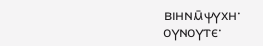ⲃⲓⲏⲛⲙ̄ⲯⲩⲭⲏ·
ⲟⲩⲛⲟⲩⲧⲉ·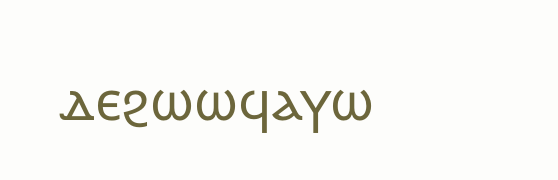ⲇⲉϩⲱⲱϥⲁⲩⲱ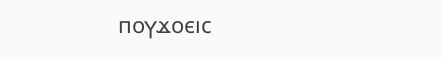ⲡⲟⲩϫⲟⲉⲓⲥ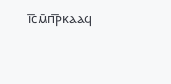ⲓ︤ⲥ︥ⲙ̄ⲡ︤ⲣ︥ⲕⲁⲁϥ